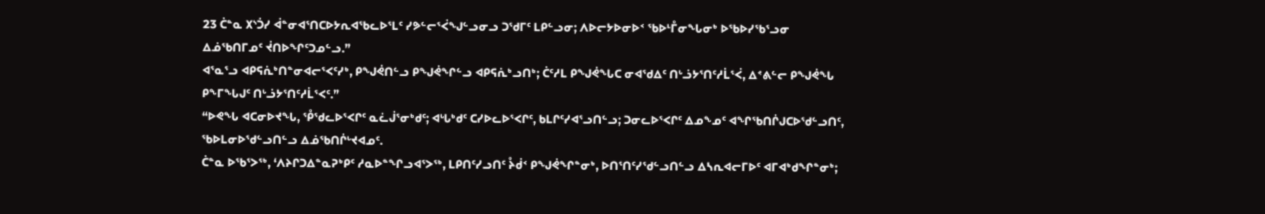23 ᑖᓐᓇ ᙭ᔅᑑᓯ ᐋᓐᓂᐊᕐᑎᑕᐅᔭᕆᐊᖃᓚᐅᕐᒪᑦ ᓯᕗᓪᓕᕐᐹᖑᓪᓗᓂᓗ ᑐᖁᒥᑦ ᒪᑭᓪᓗᓂ; ᐱᐅᓕᔭᐅᓂᐅᑉ ᖃᐅᒻᒤᓂᖓᓂᒃ ᐅᖃᐅᓯᖃᕐᓗᓂ ᐃᓅᖃᑎᒥᓄᑦ ᔫᑎᐅᖏᑦᑐᓄᓪᓗ.”
ᐊᕐᓇᕐᓗ ᐊᑭᕋᕇᒃᑎᓐᓂᐊᓕᕐᐸᑦᓯᒃ, ᑭᖑᕚᑎᓪᓗ ᑭᖑᕚᖏᓪᓗ ᐊᑭᕋᕇᒃᓗᑎᒃ; ᑖᑦᓱᒪ ᑭᖑᕚᖓᑕ ᓂᐊᖁᐃᑦ ᑎᒡᓘᔭᕐᑎᑦᓱᒫᕐᐹ, ᐃᕝᕕᓪᓕ ᑭᖑᕚᖓ ᑭᖕᒥᖓᒍᑦ ᑎᒡᓘᔭᕐᑎᑦᓱᒫᕐᐸᑦ.”
“ᐅᕙᖓ ᐊᑕᓂᐅᔪᖓ, ᕾᖁᓚᐅᕐᐸᒋᑦ ᓇᓛᒎᕐᓂᒃᑯᑦ; ᐊᒡᒐᒃᑯᑦ ᑕᓯᐅᓚᐅᕐᐸᒋᑦ, ᑲᒪᒋᑦᓯᐊᕐᓗᑎᓪᓗ; ᑐᓂᓚᐅᕐᐸᒋᑦ ᐃᓄᖕᓄᑦ ᐊᖏᖃᑎᒌᒍᑕᐅᖁᓪᓗᑎᑦ, ᖃᐅᒪᓂᐅᖁᓪᓗᑎᓪᓗ ᐃᓅᖃᑎᒌᒡᔪᐊᓄᑦ.
ᑖᓐᓇ ᐅᖃᕐᐳᖅ, ‘ᐱᔨᒋᑐᐃᓐᓇᕈᒃᑭᑦ ᓱᓇᐅᓐᖏᓗᐊᕐᐳᖅ, ᒪᑭᑎᑦᓯᓗᑎᑦ ᔧᑰᑉ ᑭᖑᕚᖏᓐᓂᒃ, ᐅᑎᕐᑎᑦᓯᖁᓪᓗᑎᓪᓗ ᐃᓴᕆᐊᓕᒥᐅᑦ ᐊᒥᐊᒃᑯᖏᓐᓂᒃ;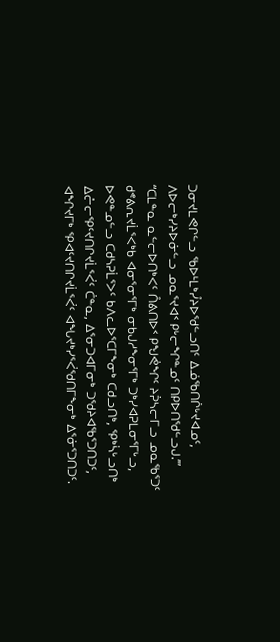ᑐᓂᔪᒪᕙᒋᓪᓗ ᖃᐅᒻᒪᒃᓮᔨᐅᖁᓪᓗᑎᑦ ᐃᓅᖃᑎᒌᒡᔪᐊᓄᑦ, ᐱᐅᓕᒃᓯᔨᐅᓃᓪᓗ ᓄᓇᕐᔪᐊᑉ ᑭᒡᓕᖏᓐᓄᑦ ᑎᑭᐅᑎᖁᓪᓗᒍ.’”
“ᑕᒪᓐᓇ ᓇᓪᓕᐅᑎᒃᐸᑦ ᑍᕕᑎᐅᑉ ᑭᖑᕚᖏᑦ ᔨᕉᓴᓕᒥᓗ ᓄᓇᖃᕐᑐᑦ ᑯᕝᕕᕆᔪᒫᕐᐸᒃᑲ ᐊᓂᕐᓂᕐᒥᒃ ᓂᑲᒍᓱᖕᓂᕐᒥᒃ ᑐᒃᓯᐊᕈᒪᓂᕐᒥᒡᓗ, ᐅᕙᓐᓄᓪᓗ ᑕᑯᓴᕈᒫᕐᐳᑦ ᑲᐱᓚᐅᕐᑕᒥᖕᓂᒃ ᑕᑯᓗᑎᒃ, ᕿᒃᓵᒡᓗᑎᒃ ᐃᓔᓕᕿᑦᔪᑎᒋᔪᒫᕐᐹᑦ ᑖᓐᓇ, ᐃᕐᓂᑐᐊᒥᓂᒃ ᑐᖁᔨᐊᖃᕐᑐᑎᑐᑦ, ᐊᖏᔪᒥᒃ ᕿᐊᑦᔪᑎᒋᔪᒫᕐᐹᑦ ᐊᖓᔪᒃᓯᕐᐹᖁᑎᒥᖕᓂᒃ ᐃᕐᓃᕐᑐᑎᑐᑦ.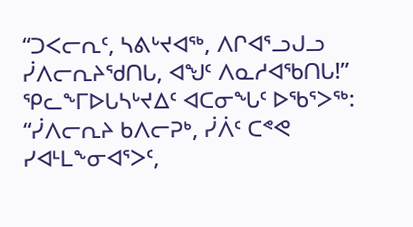“ᑐᐸᓕᕆᑦ, ᓴᕕᒡᔪᐊᖅ, ᐱᒋᐊᕐᓗᒍᓗ ᓰᐱᓕᕆᔨᖁᑎᒐ, ᐊᖑᑦ ᐱᓇᓱᐊᖃᑎᒐ!” ᕿᓚᖕᒥᐅᒐᓴᒡᔪᐃᑦ ᐊᑕᓂᖓᑦ ᐅᖃᕐᐳᖅ: “ᓰᐱᓕᕆᔨ ᑲᐱᓕᕈᒃ, ᓰᐲᑦ ᑕᕝᕙ ᓯᐊᒻᒪᖕᓂᐊᕐᐳᑦ,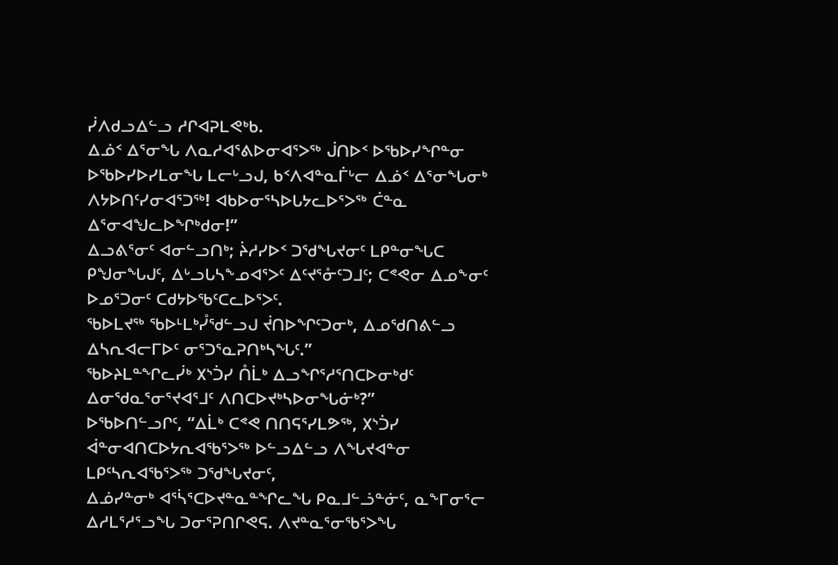ᓰᐱᑯᓗᐃᓪᓗ ᓱᒋᐊᕈᒪᕙᒃᑲ.
ᐃᓅᑉ ᐃᕐᓂᖓ ᐱᓇᓱᐊᕐᕕᐅᓂᐊᕐᐳᖅ ᒎᑎᐅᑉ ᐅᖃᐅᓯᖏᓐᓂ ᐅᖃᐅᓯᐅᓯᒪᓂᖓ ᒪᓕᒡᓗᒍ, ᑲᑉᐱᐊᓐᓇᒦᒡᓕ ᐃᓅᑉ ᐃᕐᓂᖓᓂᒃ ᐱᔭᐅᑎᑦᓯᓂᐊᕐᑐᖅ! ᐊᑲᐅᓂᕐᓴᐅᒐᔭᓚᐅᕐᐳᖅ ᑖᓐᓇ ᐃᕐᓂᐊᖑᓚᐅᖏᒃᑯᓂ!”
ᐃᓗᕕᕐᓂᑦ ᐊᓂᓪᓗᑎᒃ; ᔩᓱᓯᐅᑉ ᑐᖁᖓᔪᓂᑦ ᒪᑭᓐᓂᖓᑕ ᑭᖑᓂᖓᒍᑦ, ᐃᒡᓗᒐᓴᖕᓄᐊᕐᐳᑦ ᐃᑦᔪᕐᓁᑦᑐᒧᑦ; ᑕᕝᕙᓂ ᐃᓄᖕᓂᑦ ᐅᓄᕐᑐᓂᑦ ᑕᑯᔭᐅᖃᑦᑕᓚᐅᕐᐳᑦ.
ᖃᐅᒪᔪᖅ ᖃᐅᒻᒪᒃᓮᖁᓪᓗᒍ ᔫᑎᐅᖏᑦᑐᓂᒃ, ᐃᓄᖁᑎᕕᓪᓗ ᐃᓴᕆᐊᓕᒥᐅᑦ ᓂᕐᑐᕐᓇᕈᑎᒃᓴᖓᑦ.”
ᖃᐅᔨᒪᓐᖏᓚᓰᒃ ᙭ᔅᑑᓯ ᑍᒫᒃ ᐃᓗᖏᕐᓱᕐᑎᑕᐅᓂᒃᑯᑦ ᐃᓂᖁᓇᕐᓂᕐᔪᐊᕐᒧᑦ ᐱᑎᑕᐅᔪᒃᓴᐅᓂᖓᓃᒃ?”
ᐅᖃᐅᑎᓪᓗᒋᑦ, “ᐃᒫᒃ ᑕᕝᕙ ᑎᑎᕋᕐᓯᒪᕗᖅ, ᙭ᔅᑑᓯ ᐋᓐᓂᐊᑎᑕᐅᔭᕆᐊᖃᕐᐳᖅ ᐅᓪᓗᐃᓪᓗ ᐱᖓᔪᐊᓐᓂ ᒪᑭᑦᓴᕆᐊᖃᕐᐳᖅ ᑐᖁᖓᔪᓂᑦ,
ᐃᓅᓯᓐᓂᒃ ᐊᕐᓵᕐᑕᐅᔪᓐᓇᓐᖏᓚᖓ ᑭᓇᒧᓪᓘᓐᓃᑦ, ᓇᖕᒥᓂᕐᓕ ᐃᓱᒪᕐᓱᕐᓗᖓ ᑐᓂᕐᕈᑎᒋᕙᕋ. ᐱᔪᓐᓇᕐᓂᖃᕐᐳᖓ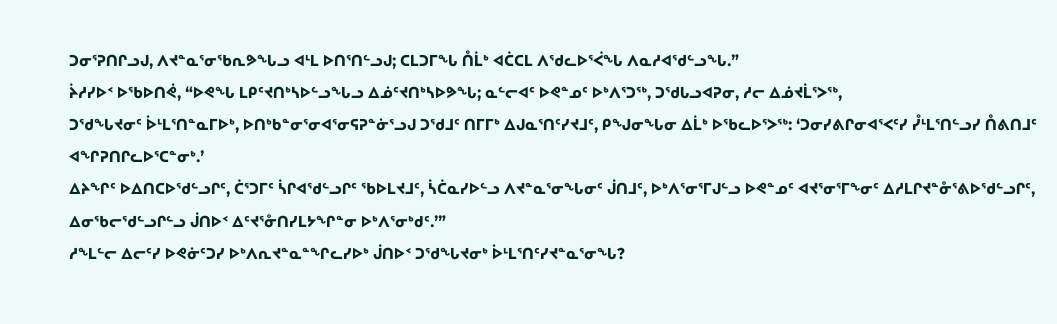ᑐᓂᕐᕈᑎᒋᓗᒍ, ᐱᔪᓐᓇᕐᓂᖃᕆᕗᖓᓗ ᐊᒻᒪ ᐅᑎᕐᑎᓪᓗᒍ; ᑕᒪᑐᒥᖓ ᑍᒫᒃ ᐊᑖᑕᒪ ᐱᖁᓚᐅᕐᐹᖓ ᐱᓇᓱᐊᖁᓪᓗᖓ.”
ᔩᓱᓯᐅᑉ ᐅᖃᐅᑎᕚ, “ᐅᕙᖓ ᒪᑭᑦᔪᑎᒃᓴᐅᓪᓗᖓᓗ ᐃᓅᑦᔪᑎᒃᓴᐅᕗᖓ; ᓇᓪᓕᐊᑦ ᐅᕙᓐᓄᑦ ᐅᒃᐱᕐᑐᖅ, ᑐᖁᒐᓗᐊᕈᓂ, ᓱᓕ ᐃᓅᔪᒫᕐᐳᖅ,
ᑐᖁᖓᔪᓂᑦ ᐆᒻᒪᕐᑎᓐᓇᒥᐅᒃ, ᐅᑎᒃᑲᓐᓂᕐᓂᐊᕐᓂᕋᕈᓐᓃᕐᓗᒍ ᑐᖁᒧᑦ ᑎᒥᒥᒃ ᐃᒍᓇᕐᑎᑦᓯᔪᒧᑦ, ᑭᖑᓂᖓᓂ ᐃᒫᒃ ᐅᖃᓚᐅᕐᐳᖅ: ‘ᑐᓂᓯᕕᒋᓂᐊᕐᐸᑦᓯ ᓮᒻᒪᕐᑎᓪᓗᓯ ᑍᕕᑎᒧᑦ ᐊᖏᕈᑎᒋᓚᐅᕐᑕᓐᓂᒃ.’
ᐃᔨᖏᑦ ᐅᐃᑎᑕᐅᖁᓪᓗᒋᑦ, ᑖᕐᑐᒥᑦ ᓵᒋᐊᖁᓪᓗᒋᑦ ᖃᐅᒪᔪᒧᑦ, ᓵᑖᓇᓯᐅᓪᓗ ᐱᔪᓐᓇᕐᓂᖓᓂᑦ ᒎᑎᒧᑦ, ᐅᒃᐱᕐᓂᕐᒥᒍᓪᓗ ᐅᕙᓐᓄᑦ ᐊᔪᕐᓂᕐᒥᖕᓂᑦ ᐃᓱᒪᒋᔪᓐᓁᕐᕕᐅᖁᓪᓗᒋᑦ, ᐃᓂᖃᓕᖁᓪᓗᒋᓪᓗ ᒎᑎᐅᑉ ᐃᑦᔪᕐᓁᑎᓯᒪᔭᖏᓐᓂ ᐅᒃᐱᕐᓂᒃᑯᑦ.’”
ᓱᖕᒪᓪᓕ ᐃᓕᑦᓯ ᐅᕙᓃᑦᑐᓯ ᐅᒃᐱᕆᔪᓐᓇᓐᖏᓚᓯᐅᒃ ᒎᑎᐅᑉ ᑐᖁᖓᔪᓂᒃ ᐆᒻᒪᕐᑎᑦᓯᔪᓐᓇᕐᓂᖓ?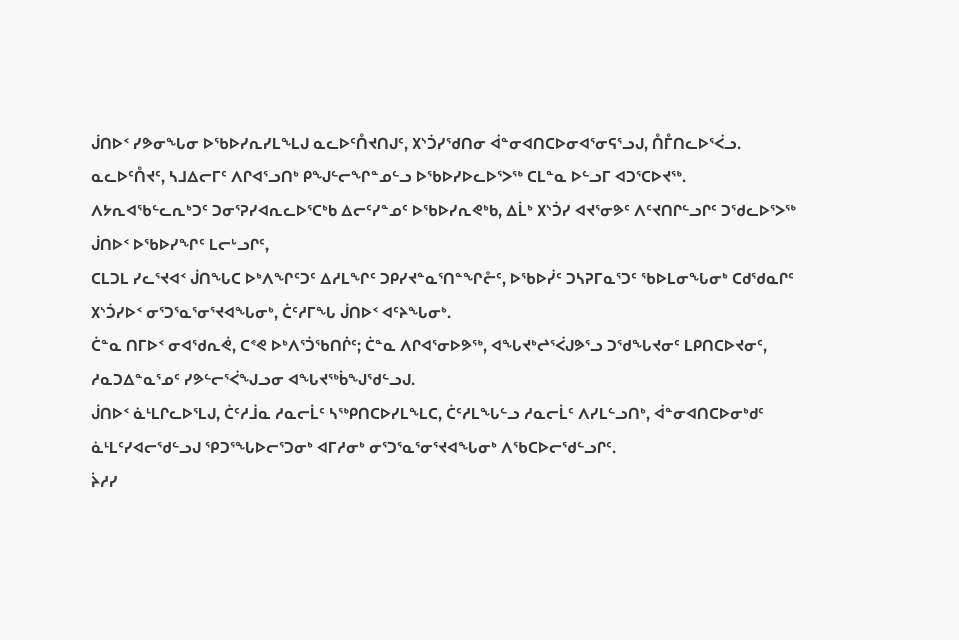ᒎᑎᐅᑉ ᓯᕗᓂᖓᓂ ᐅᖃᐅᓯᕆᓯᒪᖕᒪᒍ ᓇᓚᐅᑦᑍᔪᑎᒍᑦ, ᙭ᔅᑑᓯᖁᑎᓂ ᐋᓐᓂᐊᑎᑕᐅᓂᐊᕐᓂᕋᕐᓗᒍ, ᑍᒤᑎᓚᐅᕐᐹᓗ.
ᓇᓚᐅᑦᑍᔪᑦ, ᓴᒧᐃᓕᒥᑦ ᐱᒋᐊᕐᓗᑎᒃ ᑭᖑᓪᓕᖏᓐᓄᓪᓗ ᐅᖃᐅᓯᐅᓚᐅᕐᐳᖅ ᑕᒪᓐᓇ ᐅᓪᓗᒥ ᐊᑐᕐᑕᐅᔪᖅ.
ᐱᔭᕆᐊᖃᓪᓚᕆᒃᑐᑦ ᑐᓂᕐᕈᓯᐊᕆᓚᐅᕐᑕᒃᑲ ᐃᓕᑦᓯᓐᓄᑦ ᐅᖃᐅᓯᕆᕙᒃᑲ, ᐃᒫᒃ ᙭ᔅᑑᓯ ᐊᔪᕐᓂᕗᑦ ᐱᑦᔪᑎᒋᓪᓗᒋᑦ ᑐᖁᓚᐅᕐᐳᖅ ᒎᑎᐅᑉ ᐅᖃᐅᓯᖏᑦ ᒪᓕᒡᓗᒋᑦ,
ᑕᒪᑐᒪ ᓯᓚᕐᔪᐊᑉ ᒎᑎᖓᑕ ᐅᒃᐱᖏᑦᑐᑦ ᐃᓱᒪᖏᑦ ᑐᑭᓯᔪᓐᓇᕐᑎᓐᖏᓔᑦ, ᐅᖃᐅᓰᑦ ᑐᓴᕈᒥᓇᕐᑐᑦ ᖃᐅᒪᓂᖓᓂᒃ ᑕᑯᖁᓇᒋᑦ ᙭ᔅᑑᓯᐅᑉ ᓂᕐᑐᕐᓇᕐᓂᕐᔪᐊᖓᓂᒃ, ᑖᑦᓱᒥᖓ ᒎᑎᐅᑉ ᐊᑦᔨᖓᓂᒃ.
ᑖᓐᓇ ᑎᒥᐅᑉ ᓂᐊᖁᕆᕚ, ᑕᕝᕙ ᐅᒃᐱᕐᑑᖃᑎᒌᑦ; ᑖᓐᓇ ᐱᒋᐊᕐᓂᐅᕗᖅ, ᐊᖓᔪᒃᖠᕐᐹᒍᕗᕐᓗ ᑐᖁᖓᔪᓂᑦ ᒪᑭᑎᑕᐅᔪᓂᑦ, ᓱᓇᑐᐃᓐᓇᕐᓄᑦ ᓯᕗᓪᓕᕐᐹᖑᓗᓂ ᐊᖓᔪᖅᑳᖑᖁᓪᓗᒍ.
ᒎᑎᐅᑉ ᓈᒻᒪᒋᓚᐅᕐᒪᒍ, ᑖᑦᓱᒨᓇ ᓱᓇᓕᒫᑦ ᓴᖅᑭᑎᑕᐅᓯᒪᖕᒪᑕ, ᑖᑦᓱᒪᖓᓪᓗ ᓱᓇᓕᒫᑦ ᐱᓯᒪᓪᓗᑎᒃ, ᐋᓐᓂᐊᑎᑕᐅᓂᒃᑯᑦ ᓈᒻᒪᑦᓯᐊᓕᖁᓪᓗᒍ ᕿᑐᕐᖓᐅᓕᕐᑐᓂᒃ ᐊᒥᓱᓂᒃ ᓂᕐᑐᕐᓇᕐᓂᕐᔪᐊᖓᓂᒃ ᐱᖃᑕᐅᓕᖁᓪᓗᒋᑦ.
ᔩᓱᓯ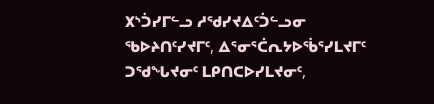᙭ᔅᑑᓯᒥᓪᓗ ᓱᖁᓯᔪᐃᑦᑑᓪᓗᓂ ᖃᐅᔨᑎᑦᓯᔪᒥᑦ, ᐃᕐᓂᕐᑖᕆᔭᐅᖄᕐᓯᒪᔪᒥᑦ ᑐᖁᖓᔪᓂᑦ ᒪᑭᑎᑕᐅᓯᒪᔪᓂᑦ,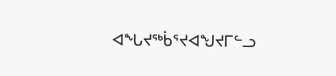ᐊᖓᔪᖅᑳᕐᔪᐊᖑᔪᒥᓪᓗ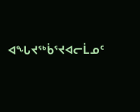ᐊᖓᔪᖅᑳᕐᔪᐊᓕᒫᓄᑦ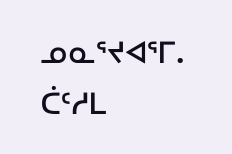ᓄᓇᕐᔪᐊᕐᒥ. ᑖᑦᓱᒪ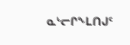ᓇᒡᓕᒋᖕᒪᑎᒍᑦ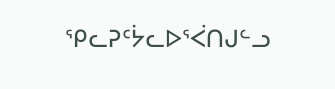ᕿᓚᕈᑦᔮᓚᐅᕐᐹᑎᒍᓪᓗ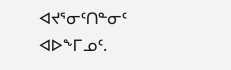ᐊᔪᕐᓂᑦᑎᓐᓂᑦ ᐊᐅᖕᒥᓄᑦ.